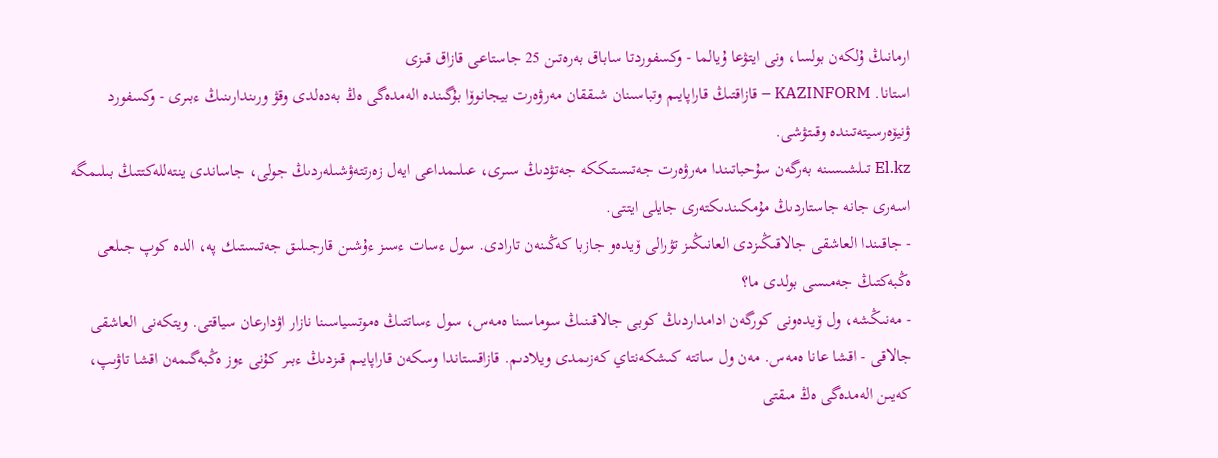ارمانىڭ ۇلكەن بولسا، ونى ايتۋعا ۇيالما - وكسفوردتا ساباق بەرەتىن 25 جاستاعى قازاق قىزى
استانا. KAZINFORM – قازاقتىڭ قاراپايىم وتباسىنان شىققان مەرۋەرت بيجانوۆا بۇگىندە الەمدەگى ەڭ بەدەلدى وقۋ ورىندارىنىڭ ءبىرى - وكسفورد ۋنيۆەرسيتەتىندە وقىتۋشى.
El.kz تىلشىسىنە بەرگەن سۇحباتىندا مەرۋەرت جەتىستىككە جەتۋدىڭ سىرى، عىلىمداعى ايەل زەرتتەۋشىلەردىڭ جولى، جاساندى ينتەللەكتتىڭ بىلىمگە اسەرى جانە جاستاردىڭ مۇمكىندىكتەرى جايلى ايتتى.
- جاقىندا العاشقى جالاقىڭىزدى العانىڭىز تۋرالى ۆيدەو جازبا كەڭىنەن تارادى. سول ءسات ءسىز ءۇشىن قارجىلىق جەتىستىك پە، الدە كوپ جىلعى ەڭبەكتىڭ جەمىسى بولدى ما؟
- مەنىڭشە، ول ۆيدەونى كورگەن ادامداردىڭ كوبى جالاقىنىڭ سوماسىنا ەمەس، سول ءساتتىڭ ەموتسياسىنا نازار اۋدارعان سياقتى. ويتكەنى العاشقى جالاقى - اقشا عانا ەمەس. مەن ول ساتتە كىشكەنتاي كەزىمدى ويلادىم. قازاقستاندا وسكەن قاراپايىم قىزدىڭ ءبىر كۇنى ءوز ەڭبەگىمەن اقشا تاۋىپ، كەيىن الەمدەگى ەڭ مىقتى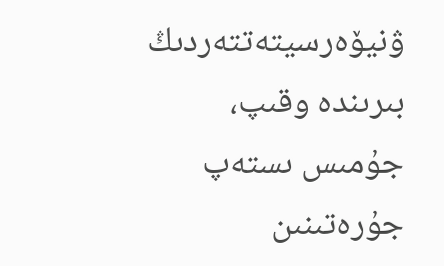ۋنيۆەرسيتەتتەردىڭ بىرىندە وقىپ، جۇمىس ىستەپ جۇرەتىنىن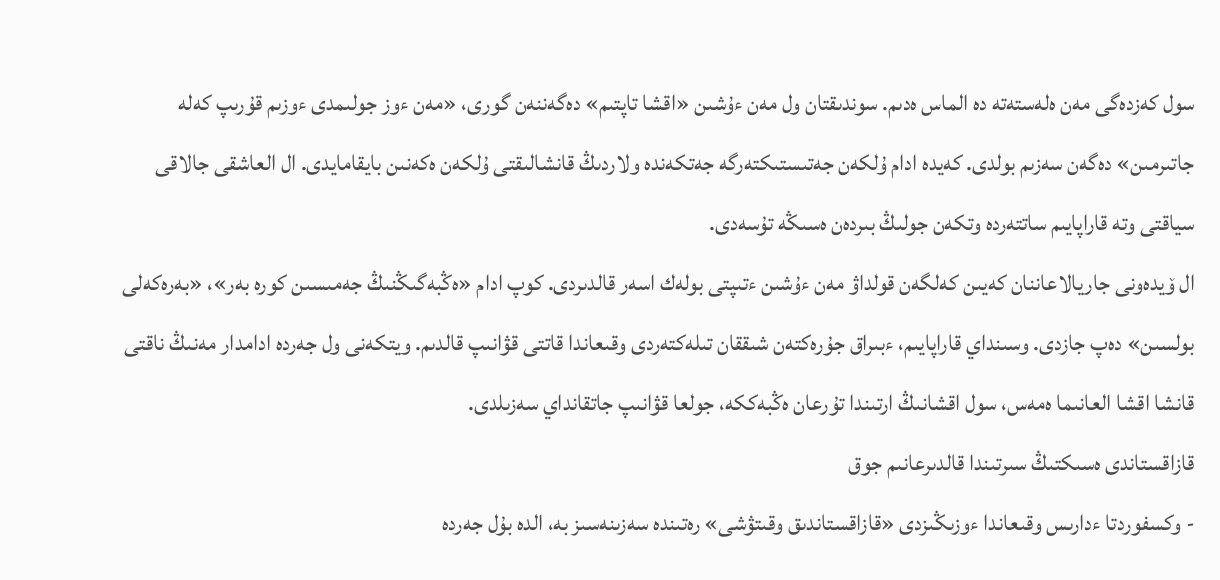سول كەزدەگى مەن ەلەستەتە دە الماس ەدىم. سوندىقتان ول مەن ءۇشىن «اقشا تاپتىم» دەگەننەن گورى، «مەن ءوز جولىمدى ءوزىم قۇرىپ كەلە جاتىرمىن» دەگەن سەزىم بولدى. كەيدە ادام ۇلكەن جەتىستىكتەرگە جەتكەندە ولاردىڭ قانشالىقتى ۇلكەن ەكەنىن بايقامايدى. ال العاشقى جالاقى سياقتى وتە قاراپايىم ساتتەردە وتكەن جولىڭ بىردەن ەسىڭە تۇسەدى.
ال ۆيدەونى جاريالاعاننان كەيىن كەلگەن قولداۋ مەن ءۇشىن ءتىپتى بولەك اسەر قالدىردى. كوپ ادام «ەڭبەگىڭنىڭ جەمىسىن كورە بەر»، «بەرەكەلى بولسىن» دەپ جازدى. وسىنداي قاراپايىم، ءبىراق جۇرەكتەن شىققان تىلەكتەردى وقىعاندا قاتتى قۋانىپ قالدىم. ويتكەنى ول جەردە ادامدار مەنىڭ ناقتى قانشا اقشا العانىما ەمەس، سول اقشانىڭ ارتىندا تۇرعان ەڭبەككە، جولعا قۋانىپ جاتقانداي سەزىلدى.
قازاقستاندى ەسىكتىڭ سىرتىندا قالدىرعانىم جوق
- وكسفوردتا ءدارىس وقىعاندا ءوزىڭىزدى «قازاقستاندىق وقىتۋشى» رەتىندە سەزىنەسىز بە، الدە بۇل جەردە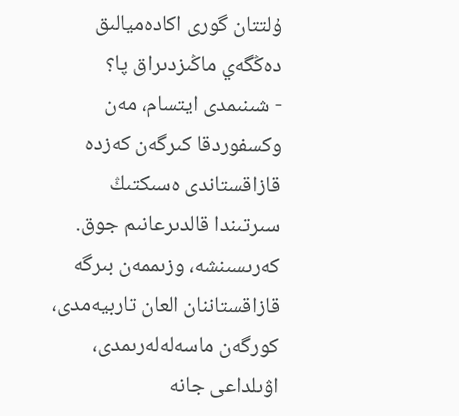ۇلتتان گورى اكادەميالىق دەڭگەي ماڭىزدىراق پا؟
- شىنىمدى ايتسام، مەن وكسفوردقا كىرگەن كەزدە قازاقستاندى ەسىكتىڭ سىرتىندا قالدىرعانىم جوق. كەرىسىنشە، وزىممەن بىرگە قازاقستاننان العان تاربيەمدى، كورگەن ماسەلەلەرىمدى، اۋىلداعى جانە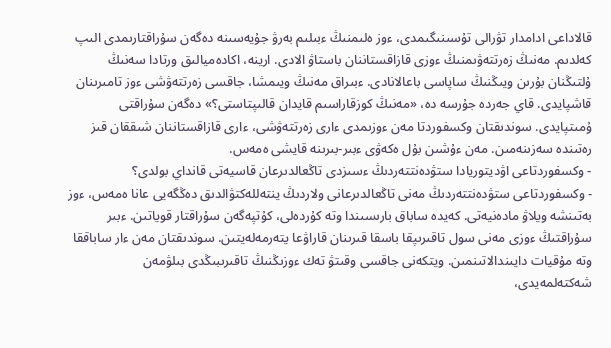قالاداعى ادامدار تۋرالى تۇسىنىگىمدى، ءوز ەلىمنىڭ ءبىلىم بەرۋ جۇيەسىنە دەگەن سۇراقتارىمدى الىپ كەلدىم. مەنىڭ زەرتتەۋىمنىڭ ءوزى قازاقستاننان باستاۋ الادى. ارينە، اكادەميالىق ورتادا سەنىڭ ۇلتىڭنان بۇرىن ويىڭنىڭ ساپاسى باعالانادى. ءبىراق مەنىڭ ويىمشا، جاقسى زەرتتەۋشى ءوز تامىرىنان قاشپايدى. قاي جەردە جۇرسە دە، «مەنىڭ كوزقاراسىم قايدان قالىپتاستى؟» دەگەن سۇراقتى ۇمىتپايدى. سوندىقتان وكسفوردتا مەن ءوزىمدى ءارى زەرتتەۋشى، ءارى قازاقستاننان شىققان قىز رەتىندە سەزىنەمىن. مەن ءۇشىن بۇل ەكەۋى ءبىر-بىرىنە قايشى ەمەس.
- وكسفوردتاعى اۋديتوريادا ستۋدەنتتەردىڭ ءسىزدى تاڭعالدىرعان قاسيەتى قانداي بولدى؟
- وكسفوردتاعى ستۋدەنتتەردىڭ مەنى تاڭعالدىرعانى ولاردىڭ ينتەللەكتۋالدىق دەڭگەيى عانا ەمەس، ءوز بەتىنشە ويلاۋ مادەنيەتى. كەيدە ساباق بارىسىندا وتە كۇردەلى، كۇتپەگەن سۇراقتار قوياتىن. ءبىر سۇراقتىڭ ءوزى مەنى سول تاقىرىپقا باسقا قىرىنان قاراۋعا يتەرمەلەيتىن. سوندىقتان مەن ءار ساباققا وتە مۇقيات دايىندالاتىنمىن. ويتكەنى جاقسى وقىتۋ تەك ءوزىڭنىڭ تاقىرىبىڭدى بىلۋمەن شەكتەلمەيدى،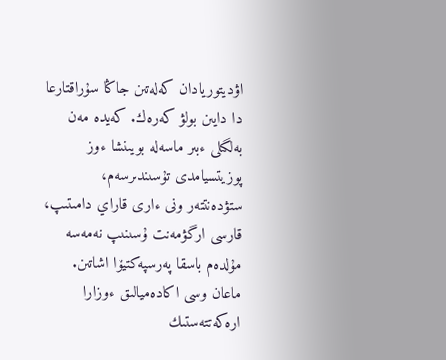اۋديتوريادان كەلەتىن جاڭا سۇراقتارعا دا دايىن بولۋ كەرەك. كەيدە مەن بەلگىلى ءبىر ماسەلە بويىنشا ءوز پوزيتسيامدى تۇسىندىرسەم، ستۋدەنتتەر ونى ءارى قاراي دامىتىپ، قارسى ارگۋمەنت ۇسىنىپ نەمەسە مۇلدەم باسقا پەرسپەكتيۆا اشاتىن.
ماعان وسى اكادەميالىق ءوزارا ارەكەتتەستىك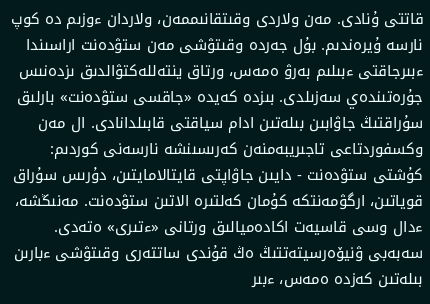قاتتى ۇنادى. مەن ولاردى وقىتقانىممەن، ولاردان ءوزىم دە كوپ نارسە ۇيرەندىم. بۇل جەردە وقىتۋشى مەن ستۋدەنت اراسىندا ءبىرجاقتى ءبىلىم بەرۋ ەمەس، ورتاق ينتەللەكتۋالدىق ىزدەنىس جۇرەتىندەي سەزىلدى. بىزدە كەيدە «جاقسى ستۋدەنت» بارلىق سۇراقتىڭ جاۋابىن بىلەتىن ادام سياقتى قابىلدانادى. ال مەن وكسفوردتاعى تاجىريبەمنەن كەرىسىنشە نارسەنى كوردىم: كۇشتى ستۋدەنت - دايىن جاۋاپتى قايتالامايتىن، دۇرىس سۇراق قوياتىن، ارگۋمەنتكە كۇمان كەلتىرە الاتىن ستۋدەنت. مەنىڭشە، ءدال وسى قاسيەت اكادەميالىق ورتانى «ءتىرى» ەتەدى. سەبەبى ۋنيۆەرسيتەتتىڭ ەڭ قۇندى ساتتەرى وقىتۋشى ءبارىن بىلەتىن كەزدە ەمەس، ءبىر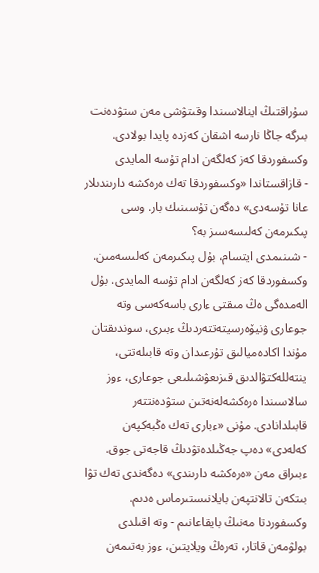سۇراقتىڭ اينالاسىندا وقىتۋشى مەن ستۋدەنت بىرگە جاڭا نارسە اشقان كەزدە پايدا بولادى.
وكسفوردقا كەز كەلگەن ادام تۇسە المايدى
- قازاقستاندا «وكسفوردقا تەك ەرەكشە دارىندىلار عانا تۇسەدى» دەگەن تۇسىنىك بار. وسى پىكىرمەن كەلىسەسىز بە؟
- شىنىمدى ايتسام، بۇل پىكىرمەن كەلىسەمىن. وكسفوردقا كەز كەلگەن ادام تۇسە المايدى. بۇل الەمدەگى ەڭ مىقتى ءارى باسەكەسى وتە جوعارى ۋنيۆەرسيتەتتەردىڭ ءبىرى، سوندىقتان مۇندا اكادەميالىق تۇرعىدان وتە قابىلەتتى، ينتەللەكتۋالدىق قىزىعۋشىلىعى جوعارى، ءوز سالاسىندا ەرەكشەلەنەتىن ستۋدەنتتەر قابىلدانادى. مۇنى «ءبارى تەك ەڭبەكپەن كەلەدى» دەپ جەڭىلدەتۋدىڭ قاجەتى جوق. ءبىراق مەن «ەرەكشە دارىندى» دەگەندى تەك تۋا بىتكەن تالانتپەن بايلانىستىرماس ەدىم. وكسفوردتا مەنىڭ بايقاعانىم - وتە اقىلدى بولۋمەن قاتار، تەرەڭ ويلايتىن، ءوز بەتىمەن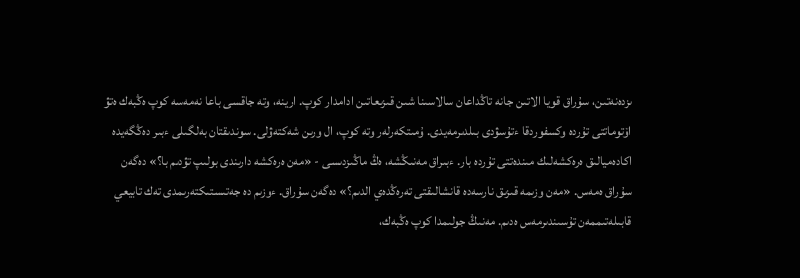ىزدەنەتىن، سۇراق قويا الاتىن جانە تاڭداعان سالاسىنا شىن قىزىعاتىن ادامدار كوپ. ارينە، وتە جاقسى باعا نەمەسە كوپ ەڭبەك ەتۋ اۆتوماتتى تۇردە وكسفوردقا ءتۇسۋدى بىلدىرمەيدى. ۇمىتكەرلەر وتە كوپ، ال ورىن شەكتەۋلى. سوندىقتان بەلگىلى ءبىر دەڭگەيدە اكادەميالىق ەرەكشەلىك مىندەتتى تۇردە بار. ءبىراق مەنىڭشە، ەڭ ماڭىزدىسى - «مەن ەرەكشە دارىندى بولىپ تۋدىم با؟» دەگەن سۇراق ەمەس. «مەن وزىمە قىزىق نارسەدە قانشالىقتى تەرەڭدەي الدىم؟» دەگەن سۇراق. ءوزىم دە جەتىستىكتەرىمدى تەك تابيعي قابىلەتىممەن تۇسىندىرمەس ەدىم. مەنىڭ جولىمدا كوپ ەڭبەك،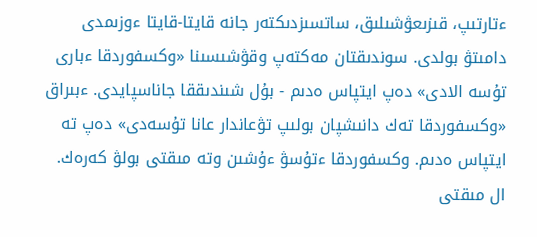ءتارتىپ، قىزىعۋشىلىق، ساتسىزدىكتەر جانە قايتا-قايتا ءوزىمدى دامىتۋ بولدى. سوندىقتان مەكتەپ وقۋشىسىنا «وكسفوردقا ءبارى تۇسە الادى» دەپ ايتپاس ەدىم - بۇل شىندىققا جاناسپايدى. ءبىراق «وكسفوردقا تەك دانىشپان بولىپ تۋعاندار عانا تۇسەدى» دەپ تە ايتپاس ەدىم. وكسفوردقا ءتۇسۋ ءۇشىن وتە مىقتى بولۋ كەرەك. ال مىقتى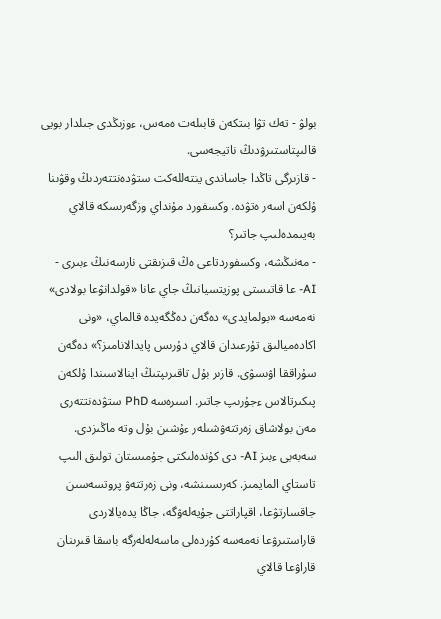بولۋ - تەك تۋا بىتكەن قابىلەت ەمەس، ءوزىڭدى جىلدار بويى قالىپتاستىرۋدىڭ ناتيجەسى.
- قازىرگى تاڭدا جاساندى ينتەللەكت ستۋدەنتتەردىڭ وقۋىنا ۇلكەن اسەر ەتۋدە. وكسفورد مۇنداي وزگەرىسكە قالاي بەيىمدەلىپ جاتىر؟
- مەنىڭشە، وكسفوردتاعى ەڭ قىزىقتى نارسەنىڭ ءبىرى - AI- عا قاتىستى پوزيتسيانىڭ جاي عانا «قولدانۋعا بولادى» نەمەسە «بولمايدى» دەگەن دەڭگەيدە قالماي، «ونى اكادەميالىق تۇرعىدان قالاي دۇرىس پايدالانامىز؟» دەگەن سۇراققا اۋىسۋى. قازىر بۇل تاقىرىپتىڭ اينالاسىندا ۇلكەن پىكىرتالاس ءجۇرىپ جاتىر. اسىرەسە PhD ستۋدەنتتەرى مەن بولاشاق زەرتتەۋشىلەر ءۇشىن بۇل وتە ماڭىزدى. سەبەبى ءبىز AI- دى كۇندەلىكتى جۇمىستان تولىق الىپ تاستاي المايمىز. كەرىسىنشە، ونى زەرتتەۋ پروتسەسىن جاقسارتۋعا، اقپاراتتى جۇيەلەۋگە، جاڭا يدەيالاردى قاراستىرۋعا نەمەسە كۇردەلى ماسەلەلەرگە باسقا قىرىنان قاراۋعا قالاي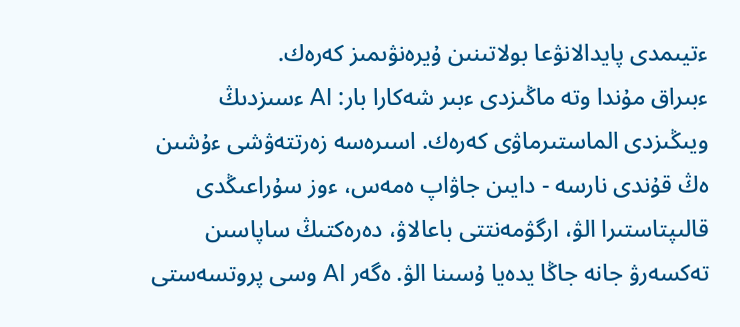ءتيىمدى پايدالانۋعا بولاتىنىن ۇيرەنۋىمىز كەرەك.
ءبىراق مۇندا وتە ماڭىزدى ءبىر شەكارا بار: AI ءسىزدىڭ ويىڭىزدى الماستىرماۋى كەرەك. اسىرەسە زەرتتەۋشى ءۇشىن ەڭ قۇندى نارسە - دايىن جاۋاپ ەمەس، ءوز سۇراعىڭدى قالىپتاستىرا الۋ، ارگۋمەنتتى باعالاۋ، دەرەكتىڭ ساپاسىن تەكسەرۋ جانە جاڭا يدەيا ۇسىنا الۋ. ەگەر AI وسى پروتسەستى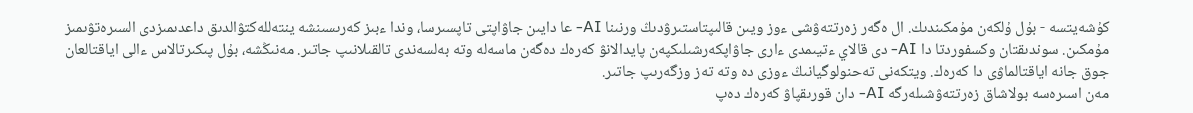كۇشەيتسە - بۇل ۇلكەن مۇمكىندىك. ال ەگەر زەرتتەۋشى ءوز ويىن قالىپتاستىرۋدىڭ ورنىنا AI- عا دايىن جاۋاپتى تاپسىرسا، وندا ءبىز كەرىسىنشە ينتەللەكتۋالدىق داعدىمىزدى السىرەتۋىمىز مۇمكىن. سوندىقتان وكسفوردتا دا AI- دى قالاي ءتيىمدى ءارى جاۋاپكەرشىلىكپەن پايدالانۋ كەرەك دەگەن ماسەلە وتە بەلسەندى تالقىلانىپ جاتىر. مەنىڭشە، بۇل پىكىرتالاس ءالى اياقتالعان جوق جانە اياقتالماۋى دا كەرەك. ويتكەنى تەحنولوگيانىڭ ءوزى دە وتە تەز وزگەرىپ جاتىر.
مەن اسىرەسە بولاشاق زەرتتەۋشىلەرگە AI- دان قورىقپاۋ كەرەك دەپ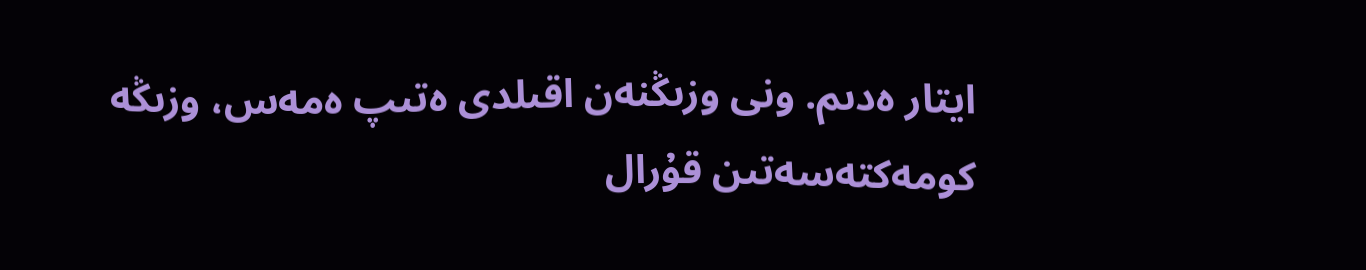ايتار ەدىم. ونى وزىڭنەن اقىلدى ەتىپ ەمەس، وزىڭە كومەكتەسەتىن قۇرال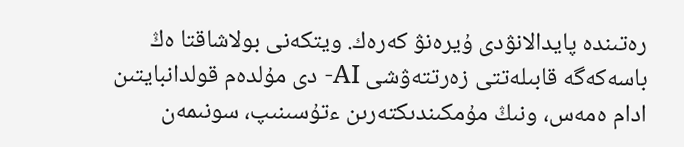رەتىندە پايدالانۋدى ۇيرەنۋ كەرەك. ويتكەنى بولاشاقتا ەڭ باسەكەگە قابىلەتتى زەرتتەۋشى AI- دى مۇلدەم قولدانبايتىن ادام ەمەس، ونىڭ مۇمكىندىكتەرىن ءتۇسىنىپ، سونىمەن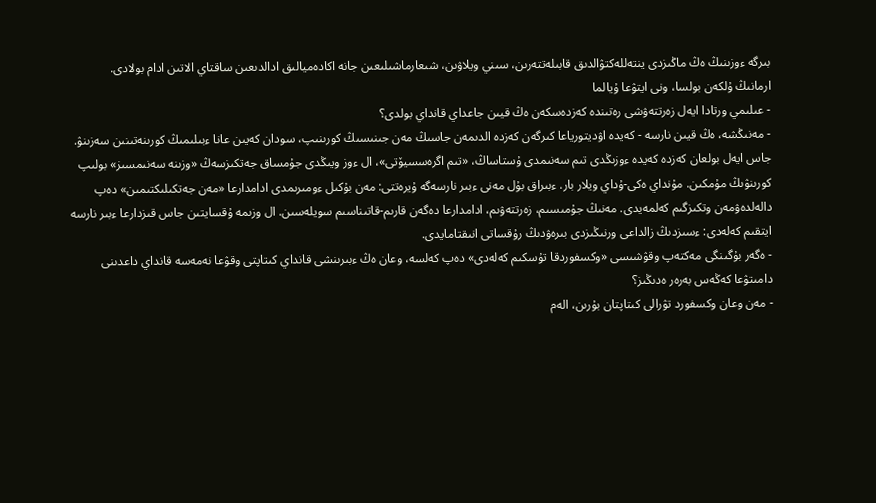بىرگە ءوزىنىڭ ەڭ ماڭىزدى ينتەللەكتۋالدىق قابىلەتتەرىن، سىني ويلاۋىن، شىعارماشىلىعىن جانە اكادەميالىق ادالدىعىن ساقتاي الاتىن ادام بولادى.
ارمانىڭ ۇلكەن بولسا، ونى ايتۋعا ۇيالما
- عىلىمي ورتادا ايەل زەرتتەۋشى رەتىندە كەزدەسكەن ەڭ قيىن جاعداي قانداي بولدى؟
- مەنىڭشە، ەڭ قيىن نارسە - كەيدە اۋديتورياعا كىرگەن كەزدە الدىمەن جاسىڭ مەن جىنىسىڭ كورىنىپ، سودان كەيىن عانا ءبىلىمىڭ كورىنەتىنىن سەزىنۋ. جاس ايەل بولعان كەزدە كەيدە ءوزىڭدى تىم سەنىمدى ۇستاساڭ، «تىم اگرەسسيۆتى»، ال ءوز ويىڭدى جۇمساق جەتكىزسەڭ «وزىنە سەنىمسىز» بولىپ كورىنۋىڭ مۇمكىن. مۇنداي ەكى-ۇداي ويلار بار. ءبىراق بۇل مەنى ءبىر نارسەگە ۇيرەتتى: مەن بۇكىل ءومىرىمدى ادامدارعا «مەن جەتكىلىكتىمىن» دەپ دالەلدەۋمەن وتكىزگىم كەلمەيدى. مەنىڭ جۇمىسىم، زەرتتەۋىم، ادامدارعا دەگەن قارىم-قاتىناسىم سويلەسىن. ال وزىمە ۇقسايتىن جاس قىزدارعا ءبىر نارسە ايتقىم كەلەدى: ءسىزدىڭ زالداعى ورنىڭىزدى بىرەۋدىڭ رۇقساتى انىقتامايدى.
- ەگەر بۇگىنگى مەكتەپ وقۋشىسى «وكسفوردقا تۇسكىم كەلەدى» دەپ كەلسە، وعان ەڭ ءبىرىنشى قانداي كىتاپتى وقۋعا نەمەسە قانداي داعدىنى دامىتۋعا كەڭەس بەرەر ەدىڭىز؟
- مەن وعان وكسفورد تۋرالى كىتاپتان بۇرىن، الەم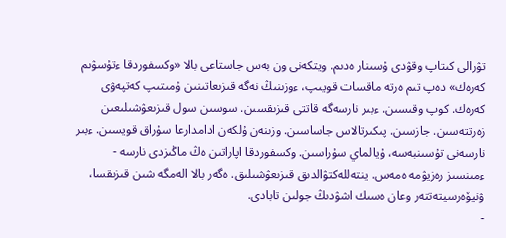تۋرالى كىتاپ وقۋدى ۇسىنار ەدىم. ويتكەنى ون بەس جاستاعى بالا «وكسفوردقا ءتۇسۋىم كەرەك» دەپ تىم ەرتە ماقسات قويىپ، ءوزىنىڭ نەگە قىزىعاتىنىن ۇمىتىپ كەتپەۋى كەرەك. كوپ وقىسىن. ءبىر نارسەگە قاتتى قىزىقسىن. سوسىن سول قىزىعۋشىلىعىن زەرتتەسىن. جازسىن. پىكىرتالاس جاساسىن. وزىنەن ۇلكەن ادامدارعا سۇراق قويسىن. ءبىر نارسەنى تۇسىنبەسە، ۇيالماي سۇراسىن. وكسفوردقا اپاراتىن ەڭ ماڭىزدى نارسە - ءمىنسىز رەزيۋمە ەمەس. ينتەللەكتۋالدىق قىزىعۋشىلىق. ەگەر بالا الەمگە شىن قىزىقسا، ۋنيۆەرسيتەتتەر وعان ەسىك اشۋدىڭ جولىن تابادى.
-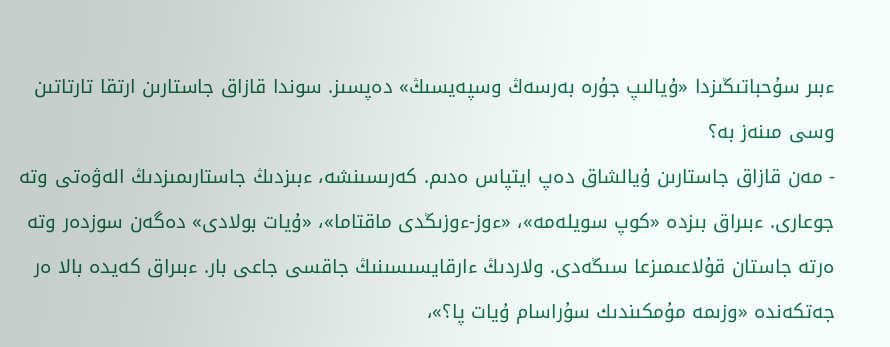ءبىر سۇحباتىڭىزدا «ۇيالىپ جۇرە بەرسەڭ وسپەيسىڭ» دەپسىز. سوندا قازاق جاستارىن ارتقا تارتاتىن وسى مىنەز بە؟
- مەن قازاق جاستارىن ۇيالشاق دەپ ايتپاس ەدىم. كەرىسىنشە، ءبىزدىڭ جاستارىمىزدىڭ الەۋەتى وتە جوعارى. ءبىراق بىزدە «كوپ سويلەمە»، «ءوز-ءوزىڭدى ماقتاما»، «ۇيات بولادى» دەگەن سوزدەر وتە ەرتە جاستان قۇلاعىمىزعا سىڭەدى. ولاردىڭ ءارقايسىسىنىڭ جاقسى جاعى بار. ءبىراق كەيدە بالا ەر جەتكەندە «وزىمە مۇمكىندىك سۇراسام ۇيات پا؟»،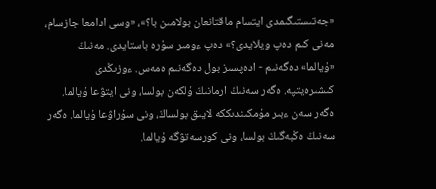«جەتىستىگىمدى ايتسام ماقتانعان بولامىن با؟»، «وسى ادامعا جازسام، مەنى كىم دەپ ويلايدى؟» دەپ ءومىر سۇرە باستايدى. مەنىڭ «ۇيالما» دەگەنىم - ادەپسىز بول دەگەنىم ەمەس. ءوزىڭدى كىشىرەيتپە. ەگەر سەنىڭ ارمانىڭ ۇلكەن بولسا، ونى ايتۋعا ۇيالما. ەگەر سەن ءبىر مۇمكىندىككە لايىق بولساڭ، ونى سۇراۋعا ۇيالما. ەگەر سەنىڭ ەڭبەگىڭ بولسا، ونى كورسەتۋگە ۇيالما.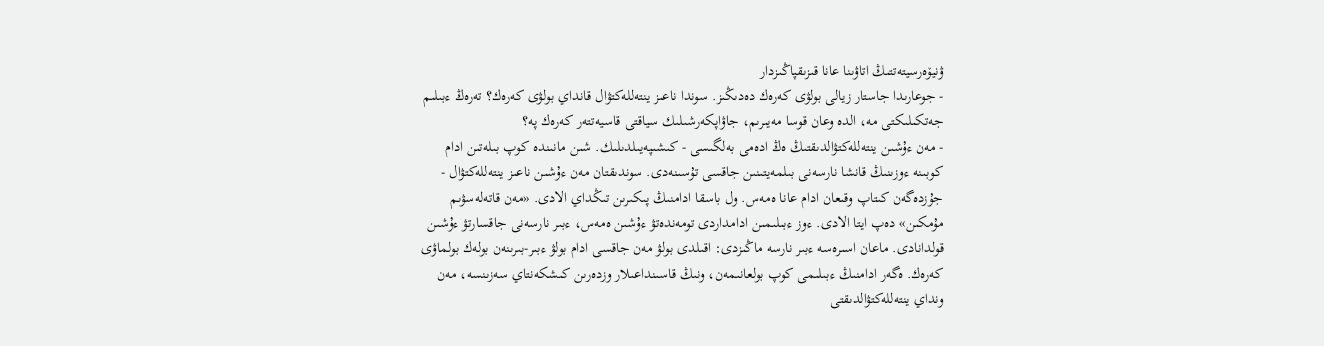ۋنيۆەرسيتەتتىڭ اتاۋىنا عانا قىزىقپاڭىزدار
- جوعارىدا جاستار زيالى بولۋى كەرەك دەدىڭىز. سوندا ناعىز ينتەللەكتۋال قانداي بولۋى كەرەك؟ تەرەڭ ءبىلىم جەتكىلىكتى مە، الدە وعان قوسا مەيىرىم، جاۋاپكەرشىلىك سياقتى قاسيەتتەر كەرەك پە؟
- مەن ءۇشىن ينتەللەكتۋالدىقتىڭ ەڭ ادەمى بەلگىسى - كىشىپەيىلدىلىك. شىن مانىندە كوپ بىلەتىن ادام كوبىنە ءوزىنىڭ قانشا نارسەنى بىلمەيتىنىن جاقسى تۇسىنەدى. سوندىقتان مەن ءۇشىن ناعىز ينتەللەكتۋال - جۇزدەگەن كىتاپ وقىعان ادام عانا ەمەس. ول باسقا ادامنىڭ پىكىرىن تىڭداي الادى. «مەن قاتەلەسۋىم مۇمكىن» دەپ ايتا الادى. ءوز ءبىلىمىن ادامداردى تومەندەتۋ ءۇشىن ەمەس، ءبىر نارسەنى جاقسارتۋ ءۇشىن قولدانادى. ماعان اسىرەسە ءبىر نارسە ماڭىزدى: اقىلدى بولۋ مەن جاقسى ادام بولۋ ءبىر-بىرىنەن بولەك بولماۋى كەرەك. ەگەر ادامنىڭ ءبىلىمى كوپ بولعانىمەن، ونىڭ قاسىنداعىلار وزدەرىن كىشكەنتاي سەزىنسە، مەن ونداي ينتەللەكتۋالدىقتى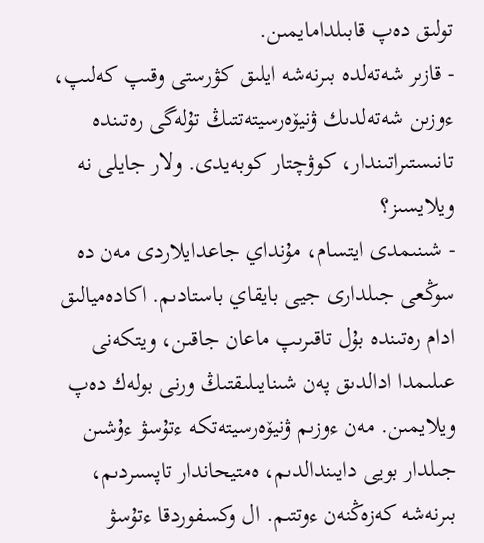تولىق دەپ قابىلدامايمىن.
- قازىر شەتەلدە بىرنەشە ايلىق كۋرستى وقىپ كەلىپ، ءوزىن شەتەلدىك ۋنيۆەرسيتەتتىڭ تۇلەگى رەتىندە تانىستىراتىندار، كوۋچتار كوبەيدى. ولار جايلى نە ويلايسىز؟
- شىنىمدى ايتسام، مۇنداي جاعدايلاردى مەن دە سوڭعى جىلدارى جيى بايقاي باستادىم. اكادەميالىق ادام رەتىندە بۇل تاقىرىپ ماعان جاقىن، ويتكەنى عىلىمدا ادالدىق پەن شىنايىلىقتىڭ ورنى بولەك دەپ ويلايمىن. مەن ءوزىم ۋنيۆەرسيتەتكە ءتۇسۋ ءۇشىن جىلدار بويى دايىندالدىم، ەمتيحاندار تاپسىردىم، بىرنەشە كەزەڭنەن ءوتتىم. ال وكسفوردقا ءتۇسۋ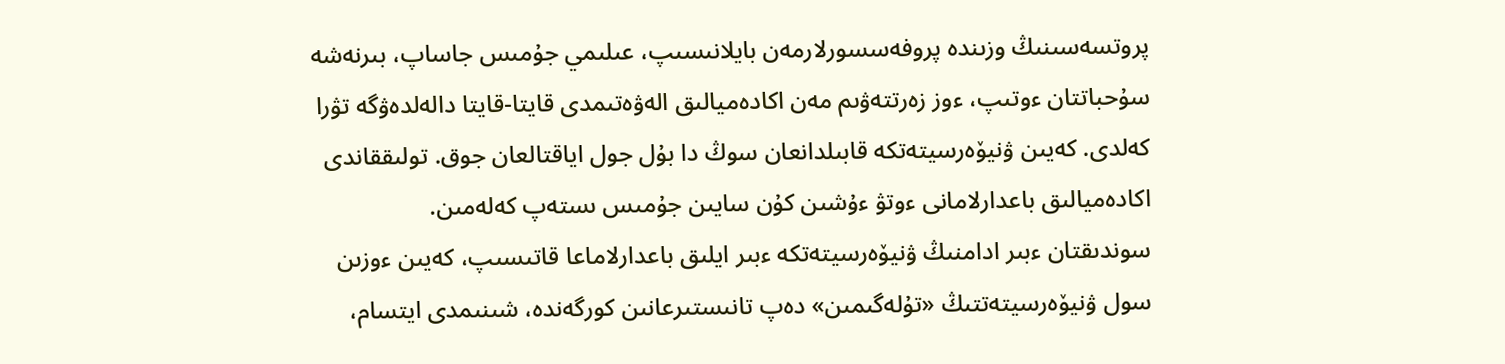پروتسەسىنىڭ وزىندە پروفەسسورلارمەن بايلانىسىپ، عىلىمي جۇمىس جاساپ، بىرنەشە سۇحباتتان ءوتىپ، ءوز زەرتتەۋىم مەن اكادەميالىق الەۋەتىمدى قايتا-قايتا دالەلدەۋگە تۋرا كەلدى. كەيىن ۋنيۆەرسيتەتكە قابىلدانعان سوڭ دا بۇل جول اياقتالعان جوق. تولىققاندى اكادەميالىق باعدارلامانى ءوتۋ ءۇشىن كۇن سايىن جۇمىس ىستەپ كەلەمىن.
سوندىقتان ءبىر ادامنىڭ ۋنيۆەرسيتەتكە ءبىر ايلىق باعدارلاماعا قاتىسىپ، كەيىن ءوزىن سول ۋنيۆەرسيتەتتىڭ «تۇلەگىمىن» دەپ تانىستىرعانىن كورگەندە، شىنىمدى ايتسام،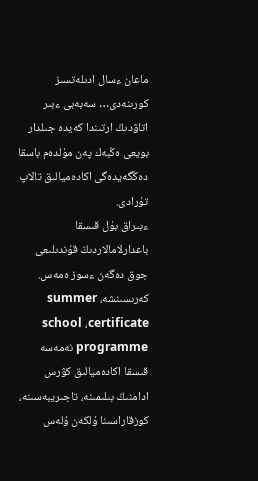ماعان ءسال ادىلەتسىز كورىنەدى… سەبەبى ءبىر اتاۋدىڭ ارتىندا كەيدە جىلدار بويعى ەڭبەك پەن مۇلدەم باسقا دەڭگەيدەگى اكادەميالىق تالاپ تۇرادى.
ءبىراق بۇل قىسقا باعدارلامالاردىڭ قۇندىلىعى جوق دەگەن ءسوز ەمەس. كەرىسىنشە، summer school ،certificate programme نەمەسە قىسقا اكادەميالىق كۋرس ادامنىڭ بىلىمىنە، تاجىريبەسىنە، كوزقاراسىنا ۇلكەن ۇلەس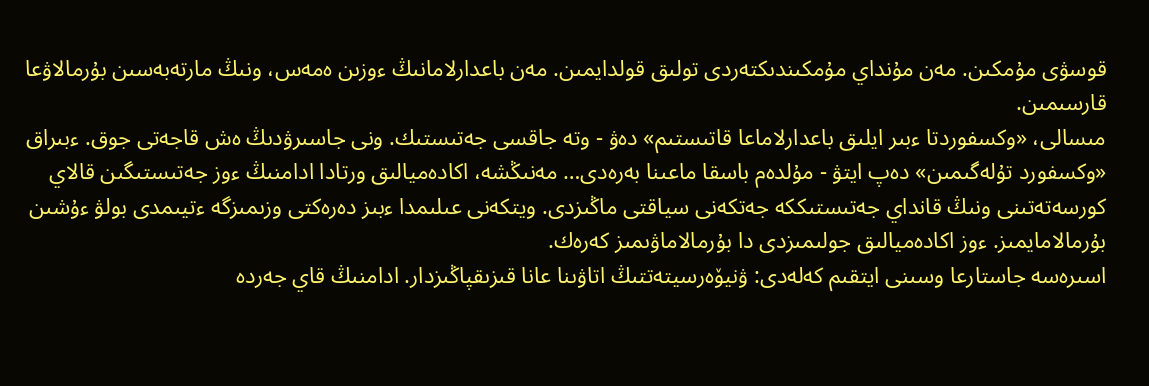قوسۋى مۇمكىن. مەن مۇنداي مۇمكىندىكتەردى تولىق قولدايمىن. مەن باعدارلامانىڭ ءوزىن ەمەس، ونىڭ مارتەبەسىن بۇرمالاۋعا قارسىمىن.
مىسالى، «وكسفوردتا ءبىر ايلىق باعدارلاماعا قاتىستىم» دەۋ - وتە جاقسى جەتىستىك. ونى جاسىرۋدىڭ ەش قاجەتى جوق. ءبىراق «وكسفورد تۇلەگىمىن» دەپ ايتۋ - مۇلدەم باسقا ماعىنا بەرەدى… مەنىڭشە، اكادەميالىق ورتادا ادامنىڭ ءوز جەتىستىگىن قالاي كورسەتەتىنى ونىڭ قانداي جەتىستىككە جەتكەنى سياقتى ماڭىزدى. ويتكەنى عىلىمدا ءبىز دەرەكتى وزىمىزگە ءتيىمدى بولۋ ءۇشىن بۇرمالامايمىز. ءوز اكادەميالىق جولىمىزدى دا بۇرمالاماۋىمىز كەرەك.
اسىرەسە جاستارعا وسىنى ايتقىم كەلەدى: ۋنيۆەرسيتەتتىڭ اتاۋىنا عانا قىزىقپاڭىزدار. ادامنىڭ قاي جەردە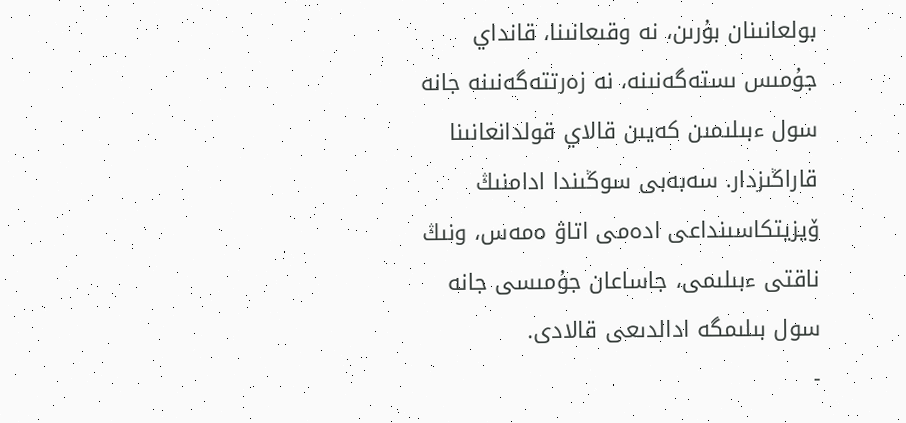بولعانىنان بۇرىن، نە وقىعانىنا، قانداي جۇمىس ىستەگەنىنە، نە زەرتتەگەنىنە جانە سول ءبىلىمىن كەيىن قالاي قولدانعانىنا قاراڭىزدار. سەبەبى سوڭىندا ادامنىڭ ۆيزيتكاسىنداعى ادەمى اتاۋ ەمەس، ونىڭ ناقتى ءبىلىمى، جاساعان جۇمىسى جانە سول بىلىمگە ادالدىعى قالادى.
-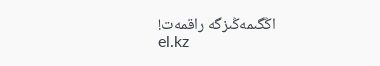اڭگىمەڭىزگە راقمەت!
el.kz